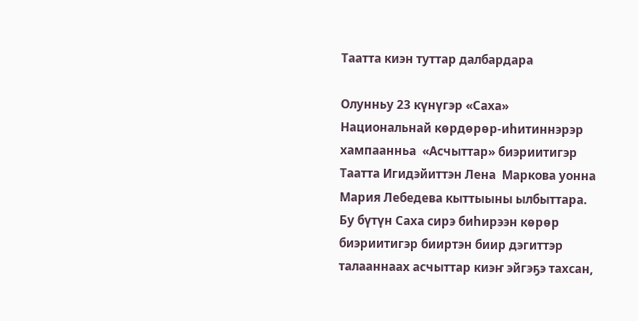Таатта киэн туттар далбардара

Олунньу 23 күнүгэр «Саха»  Национальнай көрдөрөр-иһитиннэрэр хампаанньа  «Асчыттар» биэриитигэр Таатта Игидэйиттэн Лена  Маркова уонна Мария Лебедева кыттыыны ылбыттара. Бу бүтүн Саха сирэ биһирээн көрөр биэриитигэр бииртэн биир дэгиттэр талааннаах асчыттар киэҥ эйгэҕэ тахсан,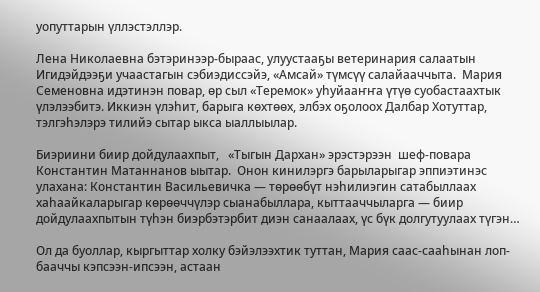уопуттарын үллэстэллэр.

Лена Николаевна бэтэринээр-быраас, улуустааҕы ветеринария салаатын Игидэйдээҕи учаастагын сэбиэдиссэйэ, «Амсай» түмсүү салайааччыта.  Мария Семеновна идэтинэн повар, өр сыл «Теремок» уһуйааҥҥа үтүө суобастаахтык  үлэлээбитэ. Иккиэн үлэһит, барыга көхтөөх, элбэх оҕолоох Далбар Хотуттар, тэлгэһэлэрэ тилийэ сытар ыкса ыаллыылар.

Биэриини биир дойдулаахпыт,   «Тыгын Дархан» эрэстэрээн  шеф-повара Константин Матаннанов ыытар.  Онон кинилэргэ барыларыгар эппиэтинэс улахана: Константин Васильевичка — төрөөбүт нэһилиэгин сатабыллаах хаһаайкаларыгар көрөөччүлэр сыанабыллара, кыттааччыларга — биир дойдулаахпытын түһэн биэрбэтэрбит диэн санаалаах, үс бүк долгутуулаах түгэн…

Ол да буоллар, кыргыттар холку бэйэлээхтик туттан, Мария саас-сааһынан лоп-бааччы кэпсээн-ипсээн, астаан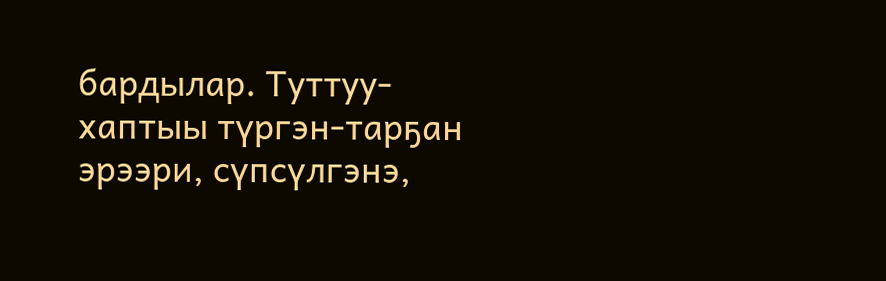бардылар. Туттуу-хаптыы түргэн-тарҕан эрээри, сүпсүлгэнэ,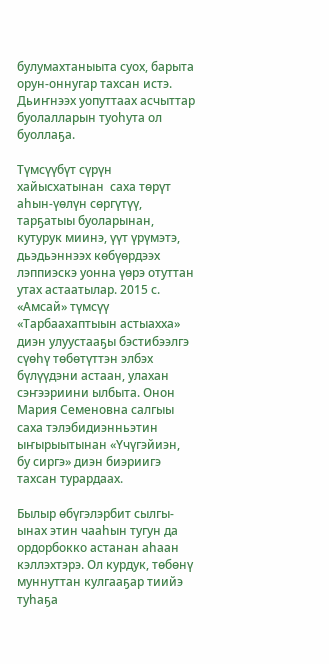булумахтаныыта суох, барыта орун-оннугар тахсан истэ. Дьиҥнээх уопуттаах асчыттар буолалларын туоһута ол буоллаҕа.

Түмсүүбүт сүрүн хайысхатынан  саха төрүт аһын-үөлүн сөргүтүү, тарҕатыы буоларынан, кутурук миинэ, үүт үрүмэтэ, дьэдьэннээх көбүөрдээх лэппиэскэ уонна үөрэ отуттан утах астаатылар. 2015 с. «Амсай» түмсүү «Тарбаахаптыын астыахха» диэн улуустааҕы бэстибээлгэ  сүөһү төбөтүттэн элбэх бүлүүдэни астаан, улахан сэҥээриини ылбыта. Онон Мария Семеновна салгыы  саха тэлэбидиэнньэтин  ыҥырыытынан «Үчүгэйиэн, бу сиргэ» диэн биэриигэ тахсан турардаах.

Былыр өбүгэлэрбит сылгы-ынах этин чааһын тугун да ордорбокко астанан аһаан кэллэхтэрэ. Ол курдук, төбөнү муннуттан кулгааҕар тиийэ туһаҕа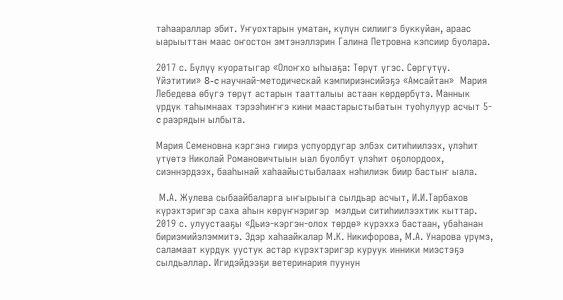таһаараллар эбит. Уҥуохтарын уматан, күлүн силиигэ буккуйан, араас ыарыыттан маас оҥостон эмтэнэллэрин Галина Петровна кэпсиир буолара.

2017 с. Бүлүү куоратыгар «Олоҥхо ыһыаҕа: Төрүт үгэс. Сөргүтүү. Үйэтитии» 8-c научнай-методическай кэмпириэнсийэҕэ «Амсайтан»  Мария Лебедева өбүгэ төрүт астарын таатталыы астаан көрдөрбүтэ. Маннык үрдүк таһымнаах тэрээһиҥҥэ кини маастарыстыбатын туоһулуур асчыт 5-c раэрядын ылбыта.

Мария Семеновна кэргэнэ гиирэ успуордугар элбэх ситиһиилээх, үлэһит үтүөтэ Николай Романовичтыын ыал буолбут үлэһит оҕолордоох, сиэннэрдээх, бааһынай хаһаайыстыбалаах нэһилиэк биир бастыҥ ыала.

 М.А. Жулева сыбаайбаларга ыҥырыыга сылдьар асчыт, И.И.Тарбахов  күрэхтэригэр саха аһын көрүҥнэригэр  мэлдьи ситиһиилээхтик кыттар. 2019 с. улуустааҕы «Дьиэ-кэргэн-олох төрдө» күрэххэ бастаан, убаһанан бириэмийэлэммитэ. Эдэр хаһаайкалар М.К. Никифорова, М.А. Унарова үрүмэ, саламаат курдук уустук астар күрэхтэригэр куруук инники миэстэҕэ сылдьаллар. Игидэйдээҕи ветеринария пуунун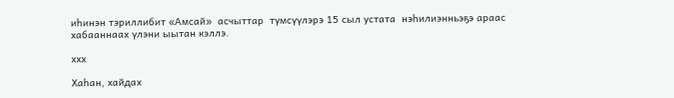иһинэн тэриллибит «Амсай»  асчыттар  түмсүүлэрэ 15 сыл устата  нэһилиэнньэҕэ араас хабааннаах үлэни ыытан кэллэ.

ххх

Хаһан, хайдах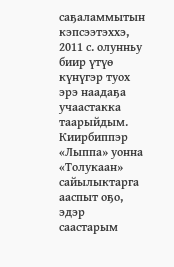саҕаламмытын кэпсээтэххэ, 2011 с. олунньу биир үтүө  күнүгэр туох эрэ наадаҕа учаастакка таарыйдым. Киирбиппэр   «Лыппа» уонна «Толукаан» сайылыктарга ааспыт оҕо, эдэр саастарым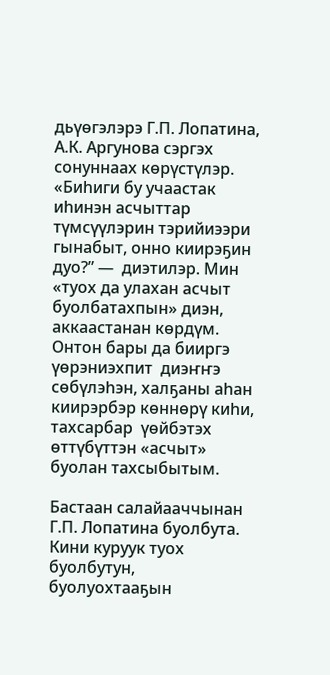дьүөгэлэрэ Г.П. Лопатина, А.К. Аргунова сэргэх сонуннаах көрүстүлэр. «Биһиги бу учаастак иһинэн асчыттар түмсүүлэрин тэрийиээри гынабыт, онно киирэҕин дуо?” —  диэтилэр. Мин «туох да улахан асчыт буолбатахпын» диэн, аккаастанан көрдүм. Онтон бары да бииргэ үөрэниэхпит  диэҥҥэ сөбүлэһэн, халҕаны аһан киирэрбэр көннөрү киһи, тахсарбар  үөйбэтэх өттүбүттэн «асчыт» буолан тахсыбытым.

Бастаан салайааччынан  Г.П. Лопатина буолбута. Кини куруук туох буолбутун, буолуохтааҕын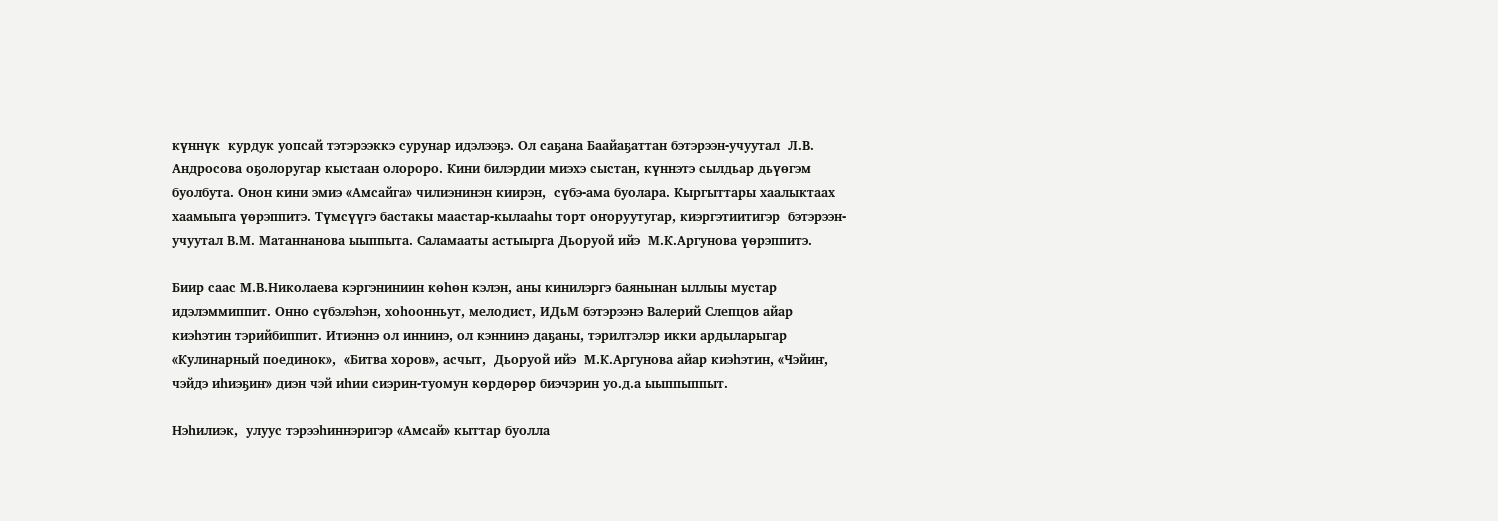күннүк  курдук уопсай тэтэрээккэ сурунар идэлээҕэ. Ол саҕана Баайаҕаттан бэтэрээн-учуутал  Л.В. Андросова оҕолоругар кыстаан олороро. Кини билэрдии миэхэ сыстан, күннэтэ сылдьар дьүөгэм буолбута. Онон кини эмиэ «Амсайга» чилиэнинэн киирэн,  сүбэ-ама буолара. Кыргыттары хаалыктаах хаамыыга үөрэппитэ. Түмсүүгэ бастакы маастар-кылааһы торт оҥоруутугар, киэргэтиитигэр  бэтэрээн-учуутал В.М. Матаннанова ыыппыта. Саламааты астыырга Дьоруой ийэ  М.К.Аргунова үөрэппитэ.

Биир саас М.В.Николаева кэргэниниин көһөн кэлэн, аны кинилэргэ баянынан ыллыы мустар идэлэммиппит. Онно сүбэлэһэн, хоһоонньут, мелодист, ИДьМ бэтэрээнэ Валерий Слепцов айар киэһэтин тэрийбиппит. Итиэннэ ол иннинэ, ол кэннинэ даҕаны, тэрилтэлэр икки ардыларыгар «Кулинарный поединок»,  «Битва хоров», асчыт,  Дьоруой ийэ  М.К.Аргунова айар киэһэтин, «Чэйиҥ, чэйдэ иһиэҕиҥ» диэн чэй иһии сиэрин-туомун көрдөрөр биэчэрин уо.д.а ыыппыппыт.

Нэһилиэк,  улуус тэрээһиннэригэр «Амсай» кыттар буолла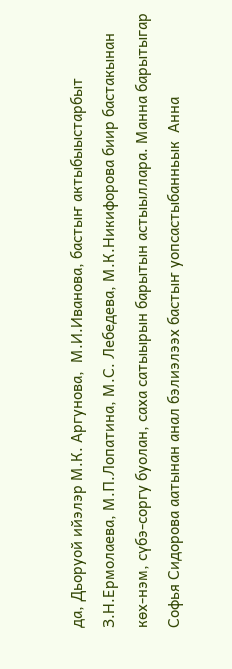да, Дьоруой ийэлэр М.К. Аргунова,  М.И.Иванова, бастыҥ актыбыыстарбыт З.Н.Ермолаева, М.П.Лопатина, М.С. Лебедева, М.К.Никифорова биир бастакынан көх-нэм, сүбэ-соргу буолан, саха сатыырын барытын астыыллара. Манна барытыгар Софья Сидорова аатынан анал бэлиэлээх бастыҥ уопсастыбанньык  Анна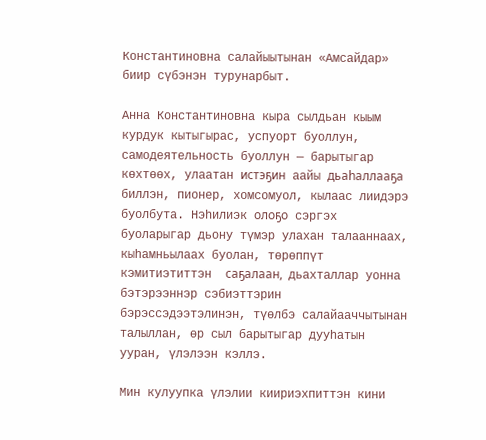Константиновна салайыытынан «Амсайдар» биир сүбэнэн турунарбыт.

Анна Константиновна кыра сылдьан кыым курдук кытыгырас, успуорт буоллун, самодеятельность буоллун — барытыгар көхтөөх, улаатан истэҕин аайы дьаһаллааҕа биллэн, пионер, хомсомуол, кылаас лиидэрэ буолбута. Нэһилиэк олоҕо сэргэх буоларыгар дьону түмэр улахан талааннаах, кыһамньылаах буолан, төрөппүт кэмитиэтиттэн  саҕалаан,  дьахталлар уонна бэтэрээннэр сэбиэттэрин бэрэссэдээтэлинэн, түөлбэ салайааччытынан талыллан, өр сыл барытыгар дууһатын ууран, үлэлээн кэллэ.

Мин кулуупка үлэлии киириэхпиттэн кини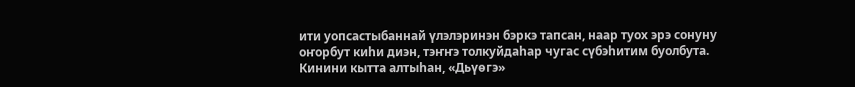ити уопсастыбаннай үлэлэринэн бэркэ тапсан, наар туох эрэ сонуну оҥорбут киһи диэн, тэҥҥэ толкуйдаһар чугас сүбэһитим буолбута.  Кинини кытта алтыһан, «Дьүөгэ»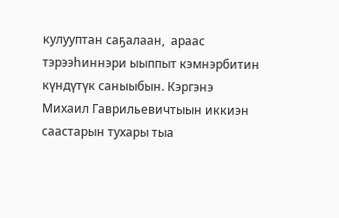кулууптан саҕалаан,  араас тэрээһиннэри ыыппыт кэмнэрбитин күндүтүк саныыбын. Кэргэнэ Михаил Гаврильевичтыын иккиэн саастарын тухары тыа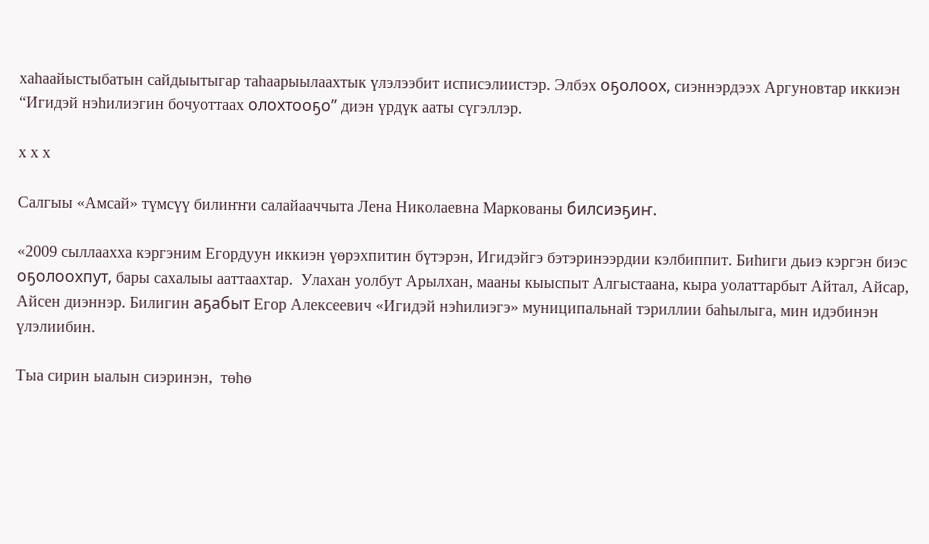хаһаайыстыбатын сайдыытыгар таһаарыылаахтык үлэлээбит исписэлиистэр. Элбэх оҕолоох, сиэннэрдээх Аргуновтар иккиэн “Игидэй нэһилиэгин бочуоттаах олохтооҕо” диэн үрдүк ааты сүгэллэр.

х х х

Салгыы «Амсай» түмсүү билиҥҥи салайааччыта Лена Николаевна Маркованы билсиэҕиҥ.

«2009 сыллаахха кэргэним Егордуун иккиэн үөрэхпитин бүтэрэн, Игидэйгэ бэтэринээрдии кэлбиппит. Биһиги дьиэ кэргэн биэс оҕолоохпут, бары сахалыы ааттаахтар.  Улахан уолбут Арылхан, мааны кыыспыт Алгыстаана, кыра уолаттарбыт Айтал, Айсар, Айсен диэннэр. Билигин аҕабыт Егор Алексеевич «Игидэй нэһилиэгэ» муниципальнай тэриллии баһылыга, мин идэбинэн үлэлиибин.

Тыа сирин ыалын сиэринэн,  төһө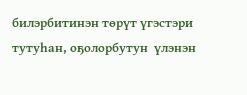билэрбитинэн төрүт үгэстэри тутуһан, оҕолорбутун  үлэнэн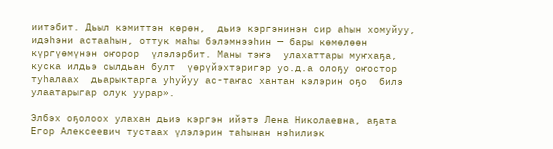иитэбит. Дьыл кэмиттэн көрөн,  дьиэ кэргэнинэн сир аһын хомуйуу, идэһэни астааһын, оттук маһы бэлэмнээһин — бары көмөлөөн күргүөмүнэн оҥорор  үлэлэрбит. Маны тэҥэ  улахаттары муҥхаҕа, куска илдьэ сылдьан булт  үөрүйэхтэригэр уо.д.а олоҕу оҥостор туһалаах  дьарыктарга уһуйуу ас-таҥас хантан кэлэрин оҕо  билэ улаатарыгар олук уурар».

Элбэх оҕолоох улахан дьиэ кэргэн ийэтэ Лена Николаевна, аҕата  Егор Алексеевич тустаах үлэлэрин таһынан нэһилиэк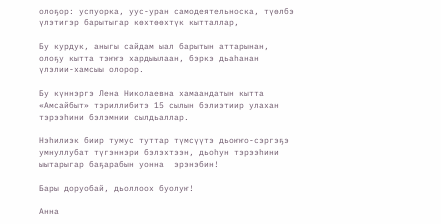олоҕор: успуорка, уус-уран самодеятельноска, түөлбэ үлэтигэр барытыгар көхтөөхтүк кытталлар,

Бу курдук, аныгы сайдам ыал барытын аттарынан, олоҕу кытта тэҥҥэ хардыылаан, бэркэ дьаһанан үлэлии-хамсыы олорор.

Бу күннэргэ Лена Николаевна хамаандатын кытта  «Амсайбыт» тэриллибитэ 15 сылын бэлиэтиир улахан тэрээһини бэлэмнии сылдьаллар.

Нэһилиэк биир тумус туттар түмсүүтэ дьоҥҥо-сэргэҕэ умнуллубат түгэннэри бэлэхтээн, дьоһун тэрээһини ыытарыгар баҕарабын уонна  эрэнэбин!

Бары доруобай, дьоллоох буолуҥ!

Анна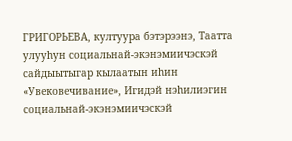ГРИГОРЬЕВА, култуура бэтэрээнэ, Таатта улууһун социальнай-экэнэмиичэскэй   сайдыытыгар кылаатын иһин  «Увековечивание», Игидэй нэһилиэгин социальнай-экэнэмиичэскэй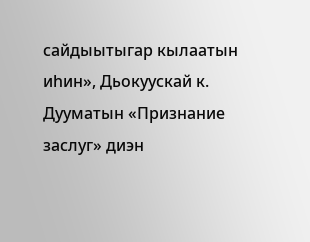сайдыытыгар кылаатын иһин», Дьокуускай к. Дууматын «Признание заслуг» диэн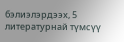бэлиэлэрдээх, 5 литературнай түмсүү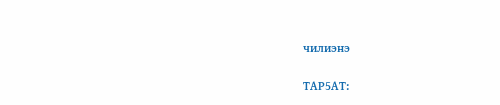чилиэнэ

ТАР5АТ: